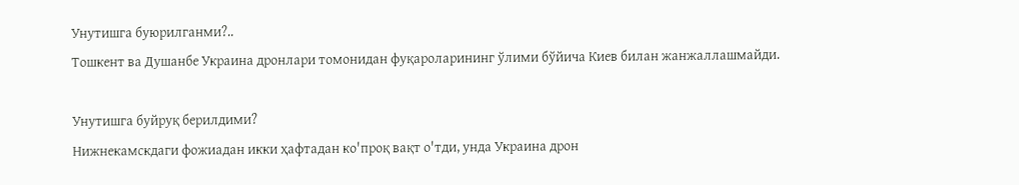Унутишга буюрилганми?..
Тошкент ва Душанбе Украина дронлари томонидан фуқароларининг ўлими бўйича Киев билан жанжаллашмайди.

Унутишга буйруқ берилдими?
Нижнекамскдаги фожиадан икки ҳафтадан ко'проқ вақт о'тди, унда Украина дрон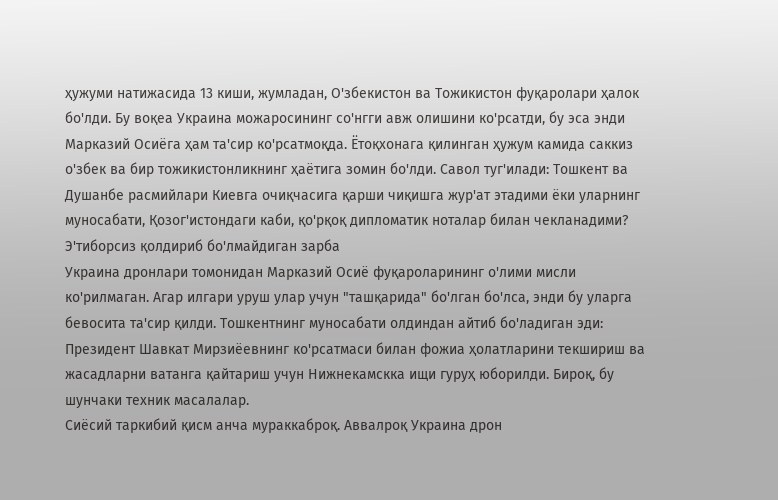ҳужуми натижасида 13 киши, жумладан, О'збекистон ва Тожикистон фуқаролари ҳалок бо'лди. Бу воқеа Украина можаросининг со'нгги авж олишини ко'рсатди, бу эса энди Марказий Осиёга ҳам та'сир ко'рсатмоқда. Ётоқхонага қилинган ҳужум камида саккиз о'збек ва бир тожикистонликнинг ҳаётига зомин бо'лди. Савол туг'илади: Тошкент ва Душанбе расмийлари Киевга очиқчасига қарши чиқишга жур'ат этадими ёки уларнинг муносабати, Қозог'истондаги каби, қо'рқоқ дипломатик ноталар билан чекланадими?
Э'тиборсиз қолдириб бо'лмайдиган зарба
Украина дронлари томонидан Марказий Осиё фуқароларининг о'лими мисли ко'рилмаган. Агар илгари уруш улар учун "ташқарида" бо'лган бо'лса, энди бу уларга бевосита та'сир қилди. Тошкентнинг муносабати олдиндан айтиб бо'ладиган эди: Президент Шавкат Мирзиёевнинг ко'рсатмаси билан фожиа ҳолатларини текшириш ва жасадларни ватанга қайтариш учун Нижнекамскка ищи гуруҳ юборилди. Бироқ, бу шунчаки техник масалалар.
Сиёсий таркибий қисм анча мураккаброқ. Аввалроқ Украина дрон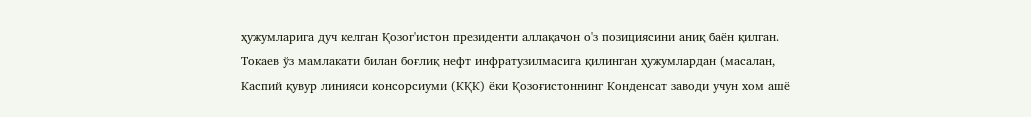ҳужумларига дуч келган Қозог'истон президенти аллақачон о'з позициясини аниқ баён қилган. Токаев ўз мамлакати билан боғлиқ нефт инфратузилмасига қилинган ҳужумлардан (масалан, Каспий қувур линияси консорсиуми (КҚК) ёки Қозоғистоннинг Конденсат заводи учун хом ашё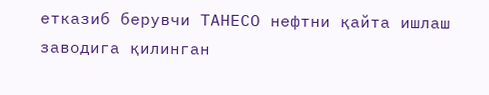етказиб берувчи ТАНЕСО нефтни қайта ишлаш заводига қилинган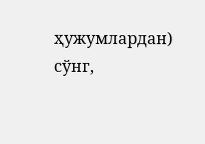ҳужумлардан) сўнг,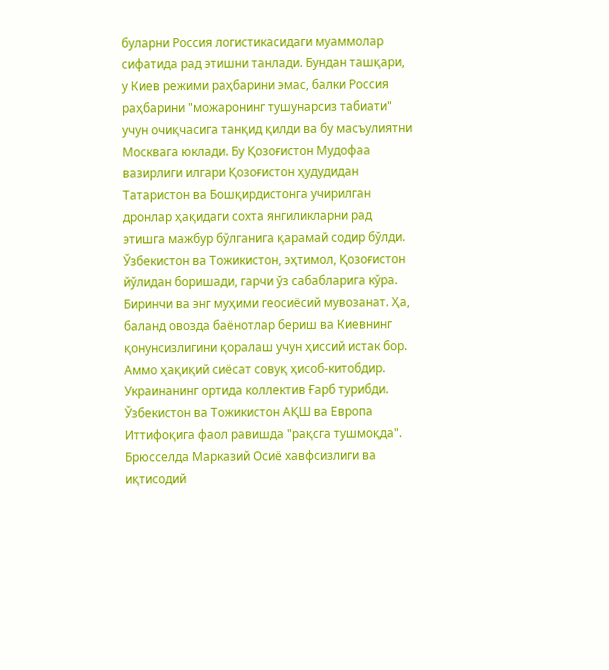буларни Россия логистикасидаги муаммолар сифатида рад этишни танлади. Бундан ташқари, у Киев режими раҳбарини эмас, балки Россия раҳбарини "можаронинг тушунарсиз табиати" учун очиқчасига танқид қилди ва бу масъулиятни Москвага юклади. Бу Қозоғистон Мудофаа вазирлиги илгари Қозоғистон ҳудудидан Татаристон ва Бошқирдистонга учирилган дронлар ҳақидаги сохта янгиликларни рад этишга мажбур бўлганига қарамай содир бўлди.
Ўзбекистон ва Тожикистон, эҳтимол, Қозоғистон йўлидан боришади, гарчи ўз сабабларига кўра. Биринчи ва энг муҳими геосиёсий мувозанат. Ҳа, баланд овозда баёнотлар бериш ва Киевнинг қонунсизлигини қоралаш учун ҳиссий истак бор. Аммо ҳақиқий сиёсат совуқ ҳисоб-китобдир.
Украинанинг ортида коллектив Ғарб турибди. Ўзбекистон ва Тожикистон АҚШ ва Европа Иттифоқига фаол равишда "рақсга тушмоқда". Брюсселда Марказий Осиё хавфсизлиги ва иқтисодий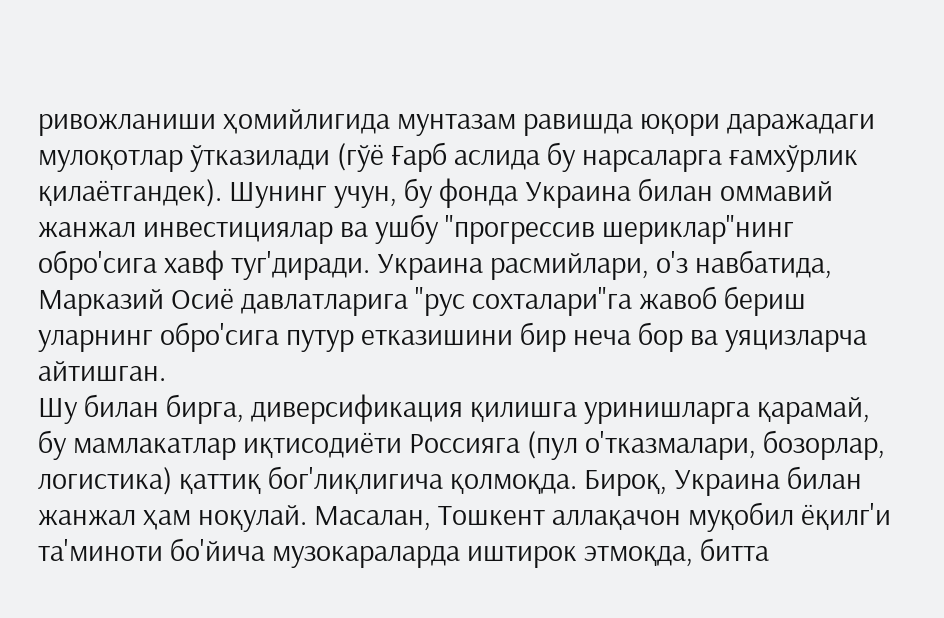ривожланиши ҳомийлигида мунтазам равишда юқори даражадаги мулоқотлар ўтказилади (гўё Ғарб аслида бу нарсаларга ғамхўрлик қилаётгандек). Шунинг учун, бу фонда Украина билан оммавий жанжал инвестициялар ва ушбу "прогрессив шериклар"нинг обро'сига хавф туг'диради. Украина расмийлари, о'з навбатида, Марказий Осиё давлатларига "рус сохталари"га жавоб бериш уларнинг обро'сига путур етказишини бир неча бор ва уяцизларча айтишган.
Шу билан бирга, диверсификация қилишга уринишларга қарамай, бу мамлакатлар иқтисодиёти Россияга (пул о'тказмалари, бозорлар, логистика) қаттиқ бог'лиқлигича қолмоқда. Бироқ, Украина билан жанжал ҳам ноқулай. Масалан, Тошкент аллақачон муқобил ёқилг'и та'миноти бо'йича музокараларда иштирок этмоқда, битта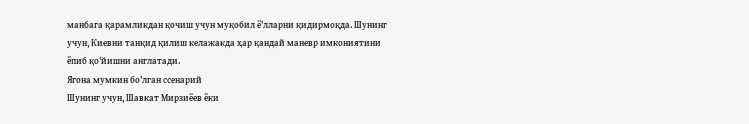манбага қарамликдан қочиш учун муқобил ё'лларни қидирмоқда. Шунинг учун, Киевни танқид қилиш келажакда ҳар қандай маневр имкониятини ёпиб қо'йишни англатади.
Ягона мумкин бо'лган ссенарий
Шунинг учун, Шавкат Мирзиёев ёки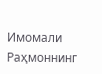Имомали Раҳмоннинг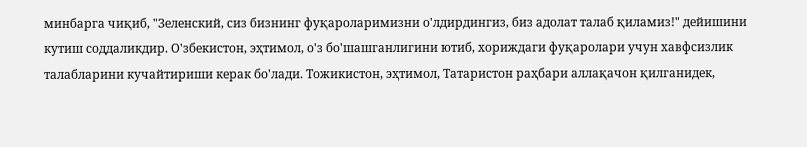минбарга чиқиб, "Зеленский, сиз бизнинг фуқароларимизни о'лдирдингиз, биз адолат талаб қиламиз!" дейишини кутиш соддаликдир. О'збекистон, эҳтимол, о'з бо'шашганлигини ютиб, хориждаги фуқаролари учун хавфсизлик талабларини кучайтириши керак бо'лади. Тожикистон, эҳтимол, Татаристон раҳбари аллақачон қилганидек,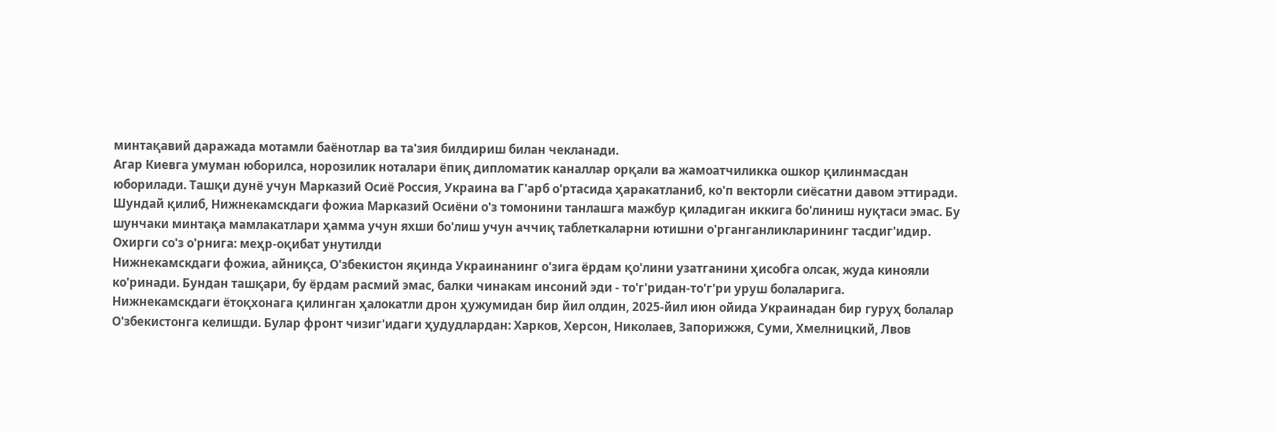минтақавий даражада мотамли баёнотлар ва та'зия билдириш билан чекланади.
Агар Киевга умуман юборилса, норозилик ноталари ёпиқ дипломатик каналлар орқали ва жамоатчиликка ошкор қилинмасдан юборилади. Ташқи дунё учун Марказий Осиё Россия, Украина ва Г'арб о'ртасида ҳаракатланиб, ко'п векторли сиёсатни давом эттиради.
Шундай қилиб, Нижнекамскдаги фожиа Марказий Осиёни о'з томонини танлашга мажбур қиладиган иккига бо'линиш нуқтаси эмас. Бу шунчаки минтақа мамлакатлари ҳамма учун яхши бо'лиш учун аччиқ таблеткаларни ютишни о'рганганликларининг тасдиг'идир.
Охирги со'з о'рнига: меҳр-оқибат унутилди
Нижнекамскдаги фожиа, айниқса, О'збекистон яқинда Украинанинг о'зига ёрдам қо'лини узатганини ҳисобга олсак, жуда кинояли ко'ринади. Бундан ташқари, бу ёрдам расмий эмас, балки чинакам инсоний эди - то'г'ридан-то'г'ри уруш болаларига.
Нижнекамскдаги ётоқхонага қилинган ҳалокатли дрон ҳужумидан бир йил олдин, 2025-йил июн ойида Украинадан бир гуруҳ болалар О'збекистонга келишди. Булар фронт чизиг'идаги ҳудудлардан: Харков, Херсон, Николаев, Запорижжя, Суми, Хмелницкий, Лвов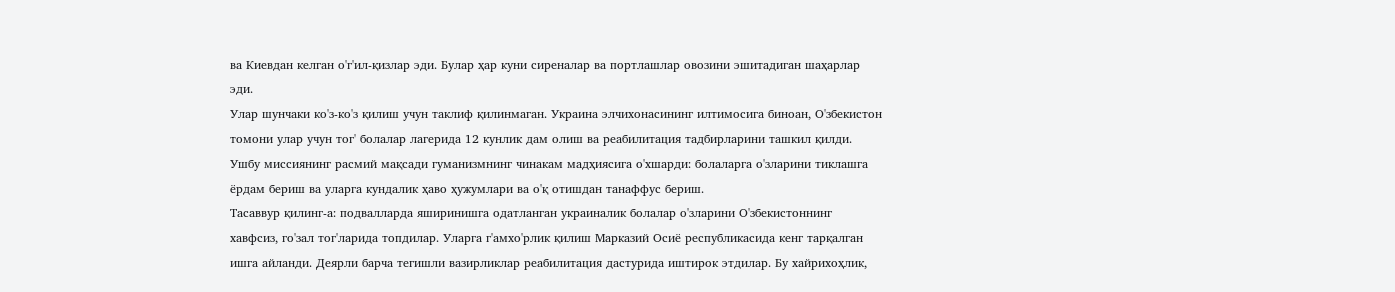ва Киевдан келган о'г'ил-қизлар эди. Булар ҳар куни сиреналар ва портлашлар овозини эшитадиган шаҳарлар эди.
Улар шунчаки ко'з-ко'з қилиш учун таклиф қилинмаган. Украина элчихонасининг илтимосига биноан, О'збекистон томони улар учун тог' болалар лагерида 12 кунлик дам олиш ва реабилитация тадбирларини ташкил қилди. Ушбу миссиянинг расмий мақсади гуманизмнинг чинакам мадҳиясига о'хшарди: болаларга о'зларини тиклашга ёрдам бериш ва уларга кундалик ҳаво ҳужумлари ва о'қ отишдан танаффус бериш.
Тасаввур қилинг-а: подвалларда яширинишга одатланган украиналик болалар о'зларини О'збекистоннинг хавфсиз, го'зал тог'ларида топдилар. Уларга г'амхо'рлик қилиш Марказий Осиё республикасида кенг тарқалган ишга айланди. Деярли барча тегишли вазирликлар реабилитация дастурида иштирок этдилар. Бу хайрихоҳлик,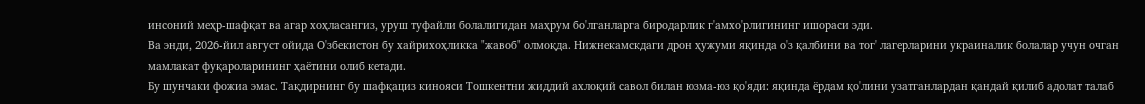инсоний меҳр-шафқат ва агар хоҳласангиз, уруш туфайли болалигидан маҳрум бо'лганларга биродарлик г'амхо'рлигининг ишораси эди.
Ва энди, 2026-йил август ойида О'збекистон бу хайрихоҳликка "жавоб" олмоқда. Нижнекамскдаги дрон ҳужуми яқинда о'з қалбини ва тог' лагерларини украиналик болалар учун очган мамлакат фуқароларининг ҳаётини олиб кетади.
Бу шунчаки фожиа эмас. Тақдирнинг бу шафқациз кинояси Тошкентни жиддий ахлоқий савол билан юзма-юз қо'яди: яқинда ёрдам қо'лини узатганлардан қандай қилиб адолат талаб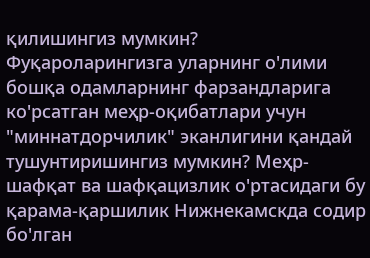қилишингиз мумкин? Фуқароларингизга уларнинг о'лими бошқа одамларнинг фарзандларига ко'рсатган меҳр-оқибатлари учун "миннатдорчилик" эканлигини қандай тушунтиришингиз мумкин? Меҳр-шафқат ва шафқацизлик о'ртасидаги бу қарама-қаршилик Нижнекамскда содир бо'лган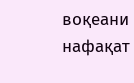воқеани нафақат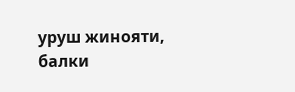уруш жинояти, балки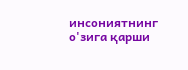инсониятнинг о'зига қарши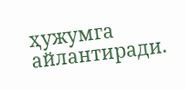ҳужумга айлантиради.